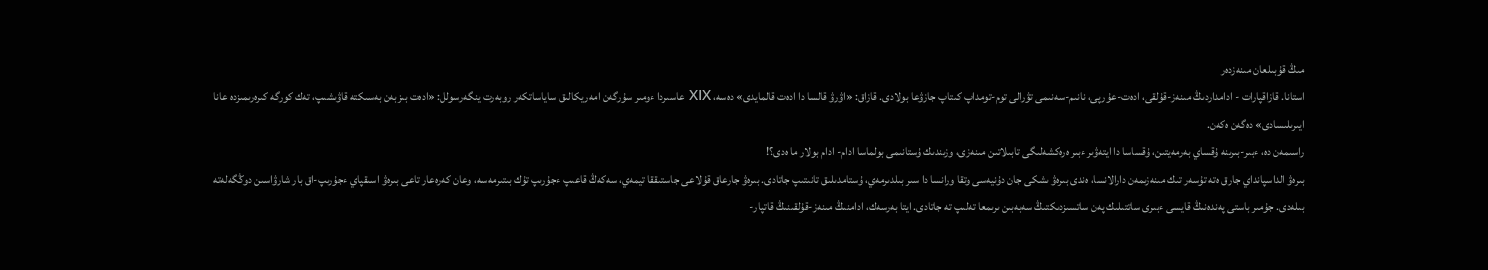مىڭ قۇبىلعان مىنەزدەر
استانا. قازاقپارات - ادامداردىڭ مىنەز-قۇلقى، ادەت-عۇرپى، نانىم-سەنىمى تۋرالى توم-تومداپ كىتاپ جازۋعا بولادى. قازاق: «اۋرۋ قالسا دا ادەت قالمايدى» دەسە، ХІХ عاسىردا ءومىر سۇرگەن امەريكالىق ساياساتكەر روبەرت ينگەرسولل: «ادەت بىزبەن بەسىكتە قاۋىشىپ، تەك كورگە كىرەرىمىزدە عانا ايىرىلىسادى» دەگەن ەكەن.
راسىمەن دە، ءبىر-بىرىنە ۇقساي بەرمەيتىن، ۇقساسا دا ايتەۋىر ءبىر ەرەكشەلىگى تابىلاتىن مىنەزى، وزىندىك ۇستانىمى بولماسا ادام- ادام بولار ما ەدى؟!
بىرەۋ الداسپانداي جارق ەتە تۇسەر تىك مىنەزىمەن دارالانسا، ەندى بىرەۋ ىشكى جان دۇنيەسى وتقا ورانسا دا سىر بىلدىرمەي، ۇستامدىلىق تانىتىپ جاتادى. بىرەۋ جارعاق قۇلاعى جاستىققا تيمەي، سەكەڭ قاعىپ ءجۇرىپ تۇك بىتىرمەسە، وعان كەرەعار تاعى بىرەۋ اسىقپاي ءجۇرىپ-اق بار شارۋاسىن دوڭگەلەتە بىلەدى. جۇمىر باستى پەندەنىڭ قايسى ءبىرى ساتتىلىك پەن ساتسىزدىكتىڭ سەبەبىن ىرىمعا تەلىپ تە جاتادى. ايتا بەرسەك، ادامنىڭ مىنەز-قۇلقىنىڭ قاتپار-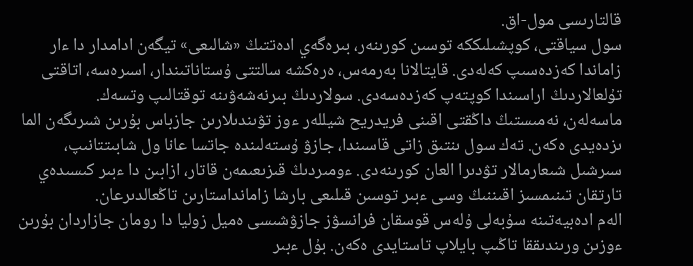قالتارىسى مول-اق.
سول سياقتى، كوپشىلىككە توسىن كورىنەر، بىرەگەي ادەتتىڭ «شالىعى» تيگەن ادامدار دا ءار زاماندا كەزدەسىپ كەلەدى. قايتالانا بەرمەس، ەرەكشە سالتتى ۇستاناتىندار، اسىرەسە، اتاقتى تۇلعالاردىڭ اراسىندا كوپتەپ كەزدەسەدى. سولاردىڭ بىرنەشەۋىنە توقتالىپ وتسەك.
ماسەلەن، نەمىستىڭ داڭقتى اقىنى فريدريح شيللەر ءوز تۋىندىلارىن جازباس بۇرىن شىرىگەن الما ىزدەيدى ەكەن. تەك سول ىنتىق زاتى قاسىندا، جازۋ ۇستەلىندە جاتسا عانا ول شابىتتانىپ، سىرشىل شىعارمالار تۋدىرا العان كورىنەدى. ءومىردىڭ قىزىعىمەن قاتار، ازابىن دا ءبىر كىسىدەي تارتقان تىنىمسىز اقىننىڭ وسى ءبىر توسىن قىلىعى بارشا زامانداستارىن تاڭعالدىرعان.
الەم ادەبيەتىنە سۇبەلى ۇلەس قوسقان فرانسۋز جازۋشىسى ەميل زوليا دا رومان جازاردان بۇرىن ءوزىن ورىندىققا تاڭىپ بايلاپ تاستايدى ەكەن. بۇل ءبىر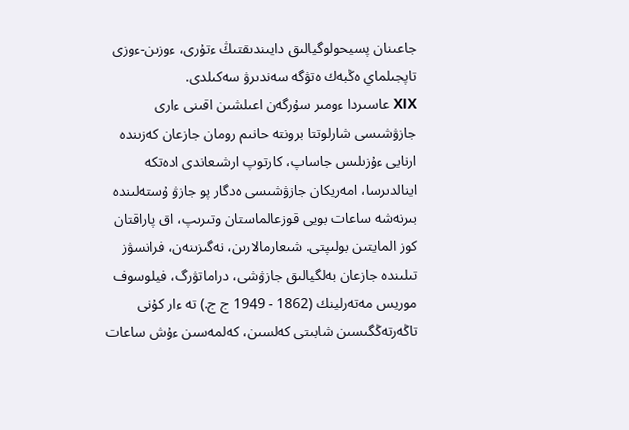جاعىنان پسيحولوگيالىق دايىندىقتىڭ ءتۇرى، ءوزىن-ءوزى تاپجىلماي ەڭبەك ەتۋگە سەندىرۋ سەكىلدى.
ХІХ عاسىردا ءومىر سۇرگەن اعىلشىن اقىنى ءارى جازۋشىسى شارلوتتا برونتە حانىم رومان جازعان كەزىندە ارنايى ءۇزىلىس جاساپ، كارتوپ ارشىعاندى ادەتكە اينالدىرسا، امەريكان جازۋشىسى ەدگار پو جازۋ ۇستەلىندە بىرنەشە ساعات بويى قوزعالماستان وتىرىپ، اق پاراقتان كوز المايتىن بولىپتى. شىعارمالارىن، نەگىزىنەن، فرانسۋز تىلىندە جازعان بەلگيالىق جازۋشى، دراماتۋرگ، فيلوسوف موريس مەتەرلينك (1862 - 1949 ج ج.) تە ءار كۇنى تاڭەرتەڭگىسىن شابىتى كەلسىن، كەلمەسىن ءۇش ساعات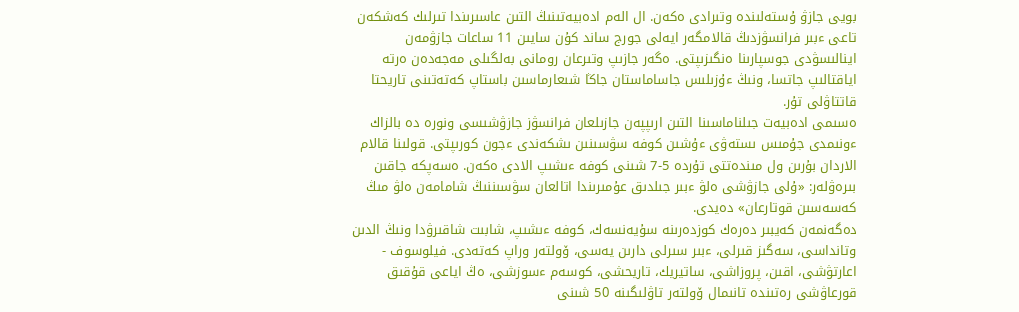بويى جازۋ ۇستەلىندە وتىرادى ەكەن. ال الەم ادەبيەتىنىڭ التىن عاسىرىندا تىرلىك كەشكەن تاعى ءبىر فرانسۋزدىڭ قالامگەر ايەلى جورج ساند كۇن سايىن 11 ساعات جازۋمەن اينالىسۋدى جوسپارىنا ەنگىزىپتى. ەگەر جازىپ وتىرعان رومانى بەلگىلى مەجەدەن ەرتە اياقتالىپ جاتسا، ونىڭ ءۇزىلىس جاساماستان جاڭا شىعارماسىن باستاپ كەتەتىنى تاريحتا قاتتاۋلى تۇر.
ەسىمى ادەبيەت جىلناماسىنا التىن ارىپپەن جازىلعان فرانسۋز جازۋشىسى ونورە دە بالزاك ءونىمدى جۇمىس ىستەۋى ءۇشىن كوفە سۋسىنىن ىشكەندى ءجون كورىپتى. قولىنا قالام الاردان بۇرىن ول مىندەتتى تۇردە 5-7 شىنى كوفە ءىشىپ الادى ەكەن. ەسەپكە جاقىن بىرەۋلەر: «ۇلى جازۋشى ەلۋ ءبىر جىلدىق عۇمىرىندا اتالعان سۋسىننىڭ شامامەن ەلۋ مىڭ كەسەسىن قوتارعان» دەيدى.
دەگەنمەن كەيبىر دەرەك كوزدەرىنە سۇيەنسەك، كوفە ءىشىپ، شابىت شاقىرۋدا ونىڭ الدىن وتانداسى، سەگىز قىرلى، ءبىر سىرلى دارىن يەسى، ۆولتەر وراپ كەتەدى. فيلوسوف - اعارتۋشى، اقىن، پروزاشى، ساتيريك، تاريحشى، كوسەم ءسوزشى، ەڭ اياعى قۇقىق قورعاۋشى رەتىندە تانىمال ۆولتەر تاۋلىگىنە 50 شىنى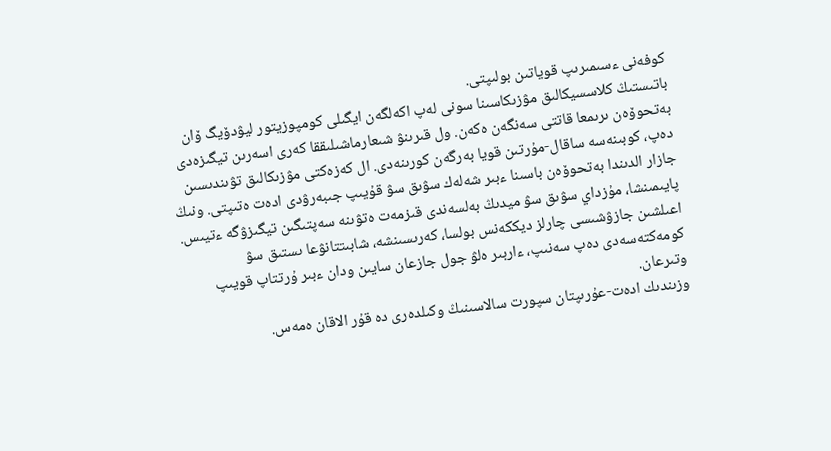كوفەنى ءسىمىرىپ قوياتىن بولىپتى.
باتىستىڭ كلاسسيكالىق مۋزىكاسىنا سونى لەپ اكەلگەن ايگىلى كومپوزيتور ليۋدۆيگ ۆان بەتحوۆەن ىرىمعا قاتتى سەنگەن ەكەن. ول قىرىنۋ شىعارماشىلىققا كەرى اسەرىن تيگىزەدى دەپ، كوبىنەسە ساقال-مۇرتىن قويا بەرگەن كورىنەدى. ال كەزەكتى مۋزىكالىق تۋىندىسىن جازار الدىندا بەتحوۆەن باسىنا ءبىر شەلەك سۋىق سۋ قۇيىپ جىبەرۋدى ادەت ەتىپتى. ونىڭ پايىمىنشا، مۇزداي سۋىق سۋ ميدىڭ بەلسەندى قىزمەت ەتۋىنە سەپتىگىن تيگىزۋگە ءتيىس.
اعىلشىن جازۋشىسى چارلز ديككەنس بولسا، كەرىسىنشە، شابىتتانۋعا ىستىق سۋ كومەكتەسەدى دەپ سەنىپ، ءاربىر ەلۋ جول جازعان سايىن ودان ءبىر ۇرتتاپ قويىپ وتىرعان.
وزىندىك ادەت-عۇرىپتان سپورت سالاسىنىڭ وكىلدەرى دە قۇر الاقان ەمەس.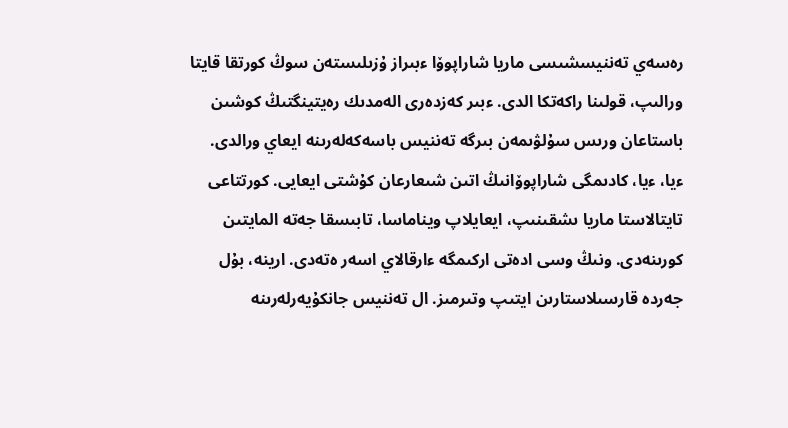رەسەي تەننيسشىسى ماريا شاراپوۆا ءبىراز ۇزىلىستەن سوڭ كورتقا قايتا ورالىپ، قولىنا راكەتكا الدى. ءبىر كەزدەرى الەمدىك رەيتينگتىڭ كوشىن باستاعان ورىس سۇلۋىمەن بىرگە تەننيس باسەكەلەرىنە ايعاي ورالدى. ءيا، ءيا، كادىمگى شاراپوۆانىڭ اتىن شىعارعان كۇشتى ايعايى. كورتتاعى تايتالاستا ماريا ىشقىنىپ، ايعايلاپ ويناماسا، تابىسقا جەتە المايتىن كورىنەدى. ونىڭ وسى ادەتى اركىمگە ءارقالاي اسەر ەتەدى. ارينە، بۇل جەردە قارسىلاستارىن ايتىپ وتىرمىز. ال تەننيس جانكۇيەرلەرىنە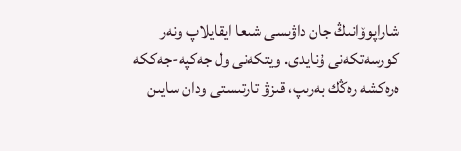شاراپوۆانىڭ جان داۋىسى شىعا ايقايلاپ ونەر كورسەتكەنى ۇنايدى. ويتكەنى ول جەكپە-جەككە ەرەكشە رەڭك بەرىپ، قىزۋ تارتىستى ودان سايىن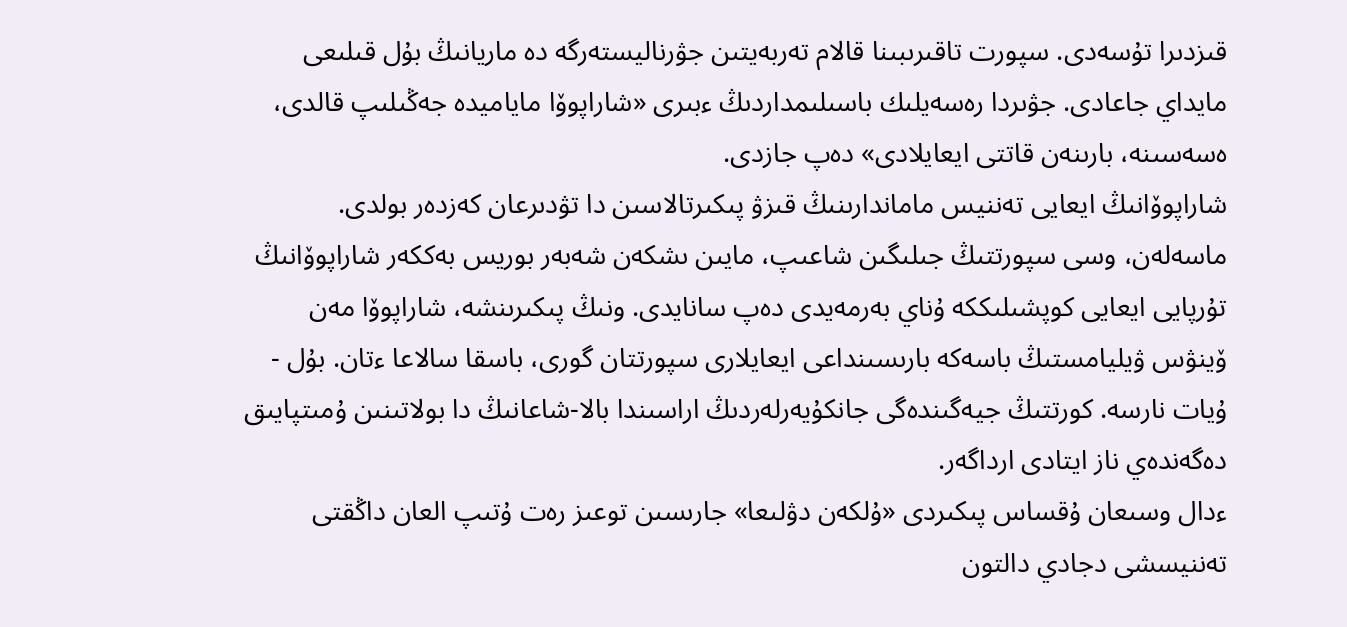قىزدىرا تۇسەدى. سپورت تاقىرىبىنا قالام تەربەيتىن جۋرناليستەرگە دە ماريانىڭ بۇل قىلىعى مايداي جاعادى. جۋىردا رەسەيلىك باسىلىمداردىڭ ءبىرى «شاراپوۆا ماياميدە جەڭىلىپ قالدى، ەسەسىنە، بارىنەن قاتتى ايعايلادى» دەپ جازدى.
شاراپوۆانىڭ ايعايى تەننيس ماماندارىنىڭ قىزۋ پىكىرتالاسىن دا تۋدىرعان كەزدەر بولدى. ماسەلەن، وسى سپورتتىڭ جىلىگىن شاعىپ، مايىن ىشكەن شەبەر بوريس بەككەر شاراپوۆانىڭ تۇرپايى ايعايى كوپشىلىككە ۇناي بەرمەيدى دەپ سانايدى. ونىڭ پىكىرىنشە، شاراپوۆا مەن ۆينۋس ۋيليامستىڭ باسەكە بارىسىنداعى ايعايلارى سپورتتان گورى، باسقا سالاعا ءتان. بۇل - ۇيات نارسە. كورتتىڭ جيەگىندەگى جانكۇيەرلەردىڭ اراسىندا بالا-شاعانىڭ دا بولاتىنىن ۇمىتپايىق دەگەندەي ناز ايتادى ارداگەر.
ءدال وسىعان ۇقساس پىكىردى «ۇلكەن دۋلىعا» جارىسىن توعىز رەت ۇتىپ العان داڭقتى تەننيسشى دجادي دالتون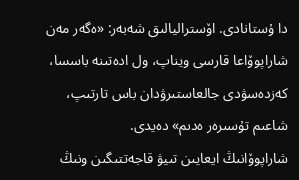دا ۇستانادى. اۆستراليالىق شەبەر: «ەگەر مەن شاراپوۆاعا قارسى ويناپ، ول ادەتىنە باسسا، كەزدەسۋدى جالعاستىرۋدان باس تارتىپ، شاعىم تۇسىرەر ەدىم» دەيدى.
شاراپوۆانىڭ ايعايىن تىيۋ قاجەتتىگىن ونىڭ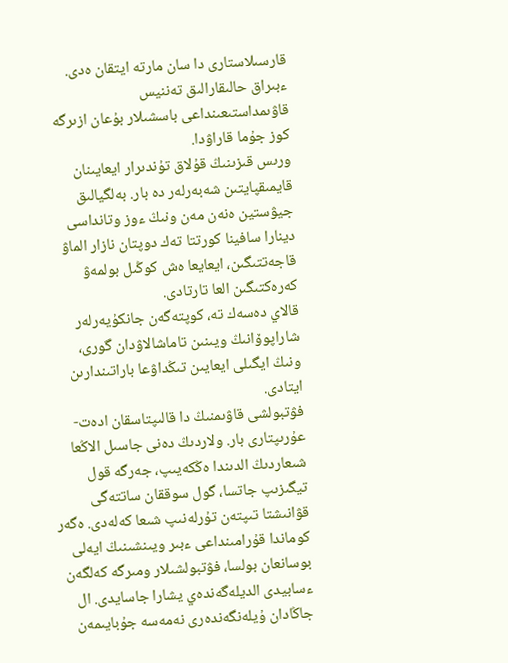قارسىلاستارى دا سان مارتە ايتقان ەدى. ءبىراق حالىقارالىق تەننيس قاۋىمداستىعىنداعى باسشىلار بۇعان ازىرگە كوز جۇما قاراۋدا.
ورىس قىزىنىڭ قۇلاق تۇندىرار ايعايىنان قايمىقپايتىن شەبەرلەر دە بار. بەلگيالىق جيۋستين ەنەن مەن ونىڭ ءوز وتانداسى دينارا سافينا كورتتا تەك دوپتان نازار الماۋ قاجەتتىگىن، ايعايعا ەش كوڭىل بولمەۋ كەرەكتىگىن العا تارتادى.
قالاي دەسەك تە، كوپتەگەن جانكۇيەرلەر شاراپوۆانىڭ ويىنىن تاماشالاۋدان گورى، ونىڭ ايگىلى ايعايىن تىڭداۋعا باراتىندارىن ايتادى.
فۋتبولشى قاۋىمنىڭ دا قالىپتاسقان ادەت-عۇرىپتارى بار. ولاردىڭ دەنى جاسىل الاڭعا شىعاردىڭ الدىندا ەڭكەيىپ، جەرگە قول تيگىزىپ جاتسا، گول سوققان ساتتەگى قۋانىشتا تىپتەن تۇرلەنىپ شىعا كەلەدى. ەگەر كوماندا قۇرامىنداعى ءبىر ويىنشىنىڭ ايەلى بوسانعان بولسا، فۋتبولشىلار ومىرگە كەلگەن ءسابيدى الديلەگەندەي يشارا جاسايدى. ال جاڭادان ۇيلەنگەندەرى نەمەسە جۇبايىمەن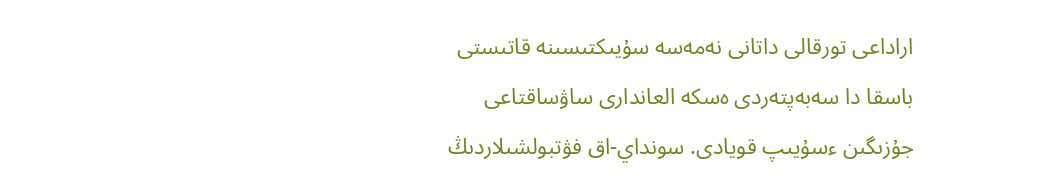اراداعى تورقالى داتانى نەمەسە سۇيىكتىسىنە قاتىستى باسقا دا سەبەپتەردى ەسكە العاندارى ساۋساقتاعى جۇزىگىن ءسۇيىپ قويادى. سونداي-اق فۋتبولشىلاردىڭ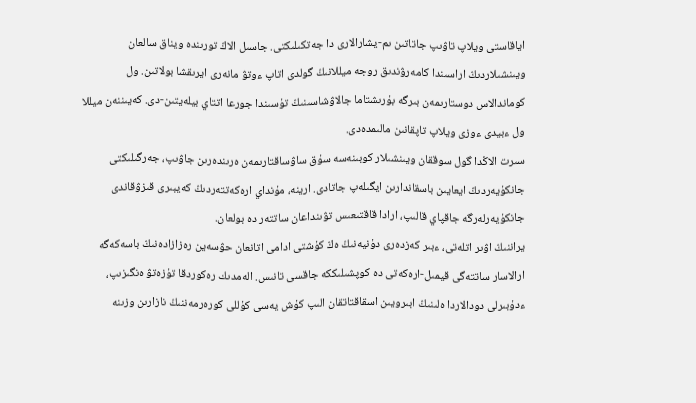اياقاستى ويلاپ تاۋىپ جاتاتىن ىم-يشارالارى دا جەتكىلىكتى. جاسىل الاڭ تورىندە ويناق سالعان ويىنشىلاردىڭ اراسىندا كامەرۋندىق روجە ميللانىڭ گولدى اتاپ ءوتۋ مانەرى ايرىقشا بولاتىن. ول كوماندالاس دوستارىمەن بىرگە بۇرىشتاما جالاۋشاسىنىڭ تۇسىندا جورعا اتتاي بيلەيتىن-دى. كەيىننەن ميللا ول ءبيدى ءوزى ويلاپ تاپقانىن مالىمدەدى.
سىرت الاڭدا گول سوققان ويىنشىلار كوبىنەسە سۇق ساۋساقتارىمەن ەرىندەرىن جاۋىپ، جەرگىلىكتى جانكۇيەردىڭ ايعايىن باسقاندارىن ايگىلەپ جاتادى. ارينە، مۇنداي ارەكەتتەردىڭ كەيبىرى قىزۋقاندى جانكۇيەرلەرگە جاقپاي قالىپ، ارادا قاقتىعىس تۋىنداعان ساتتەر دە بولعان.
يراننىڭ اۋىر اتلەتى، ءبىر كەزدەرى دۇنيەنىڭ ەڭ كۇشتى ادامى اتانعان حۋسەين رەزازادەنىڭ باسەكەگە ارالاسار ساتتەگى قيمىل-ارەكەتى دە كوپشىلىككە جاقسى تانىس. الەمدىك رەكوردقا تۇزەتۋ ەنگىزىپ، ءدۇبىرلى دودالاردا ەلىنىڭ ابىرويىن اسقاقتاتقان الىپ كۇش يەسى كۇللى كورەرمەننىڭ نازارىن وزىنە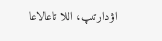اۋدارتىپ، اللا تاعالاعا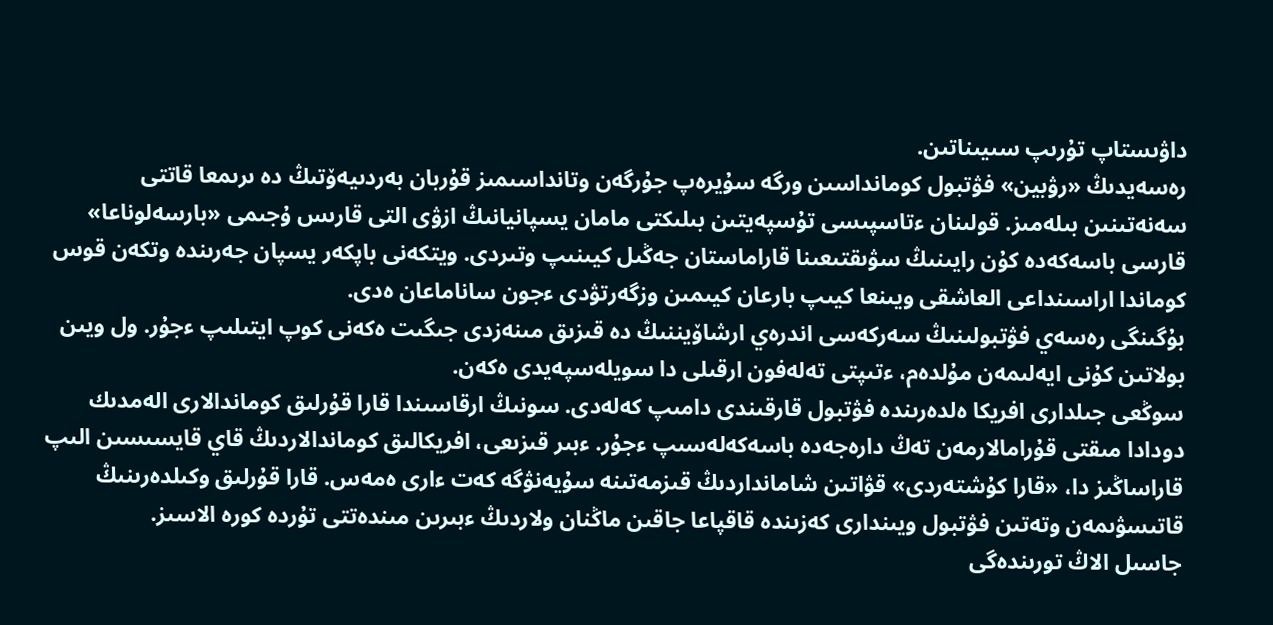داۋىستاپ تۇرىپ سىيىناتىن.
رەسەيدىڭ «رۋبين» فۋتبول كومانداسىن ورگە سۇيرەپ جۇرگەن وتانداسىمىز قۇربان بەردىيەۆتىڭ دە ىرىمعا قاتتى سەنەتىنىن بىلەمىز. قولىنان ءتاسپىسى تۇسپەيتىن بىلىكتى مامان يسپانيانىڭ ازۋى التى قارىس ۇجىمى «بارسەلوناعا» قارسى باسەكەدە كۇن رايىنىڭ سۋىقتىعىنا قاراماستان جەڭىل كيىنىپ وتىردى. ويتكەنى باپكەر يسپان جەرىندە وتكەن قوس كوماندا اراسىنداعى العاشقى ويىنعا كيىپ بارعان كيىمىن وزگەرتۋدى ءجون ساناماعان ەدى.
بۇگىنگى رەسەي فۋتبولىنىڭ سەركەسى اندرەي ارشاۆيننىڭ دە قىزىق مىنەزدى جىگىت ەكەنى كوپ ايتىلىپ ءجۇر. ول ويىن بولاتىن كۇنى ايەلىمەن مۇلدەم، ءتىپتى تەلەفون ارقىلى دا سويلەسپەيدى ەكەن.
سوڭعى جىلدارى افريكا ەلدەرىندە فۋتبول قارقىندى دامىپ كەلەدى. سونىڭ ارقاسىندا قارا قۇرلىق كوماندالارى الەمدىك دودادا مىقتى قۇرامالارمەن تەڭ دارەجەدە باسەكەلەسىپ ءجۇر. ءبىر قىزىعى، افريكالىق كوماندالاردىڭ قاي قايسىسىن الىپ قاراساڭىز دا، «قارا كۇشتەردى» قۋاتىن شامانداردىڭ قىزمەتىنە سۇيەنۋگە كەت ءارى ەمەس. قارا قۇرلىق وكىلدەرىنىڭ قاتىسۋىمەن وتەتىن فۋتبول ويىندارى كەزىندە قاقپاعا جاقىن ماڭنان ولاردىڭ ءبىرىن مىندەتتى تۇردە كورە الاسىز.
جاسىل الاڭ تورىندەگى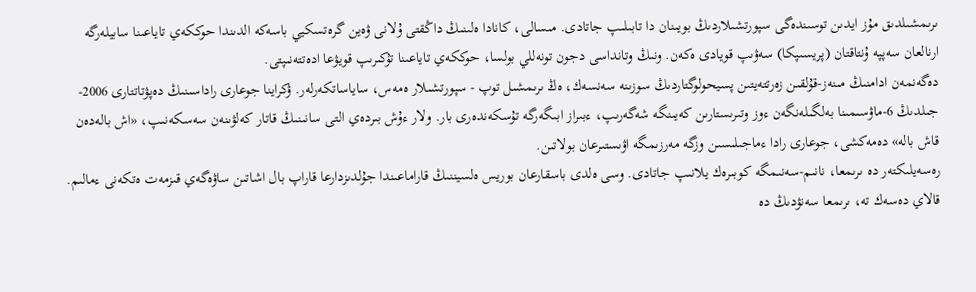ىرىمشىلدىق مۇز ايدىن توسىندەگى سپورتشىلاردىڭ بويىنان دا تابىلىپ جاتادى. مىسالى، كانادا ەلىنىڭ داڭقتى ۇلانى ۋەين گرەتسكيي باسەكە الدىندا حوككەي تاياعىنا سابيلەرگە ارنالعان سەپپە ۇنتاقتان (پريسىپكا) سەۋىپ قويادى ەكەن. ونىڭ وتانداسى دجون تونەللي بولسا، حوككەي تاياعىنا تۇكىرىپ قويۋعا ادەتتەنىپتى.
دەگەنمەن ادامنىڭ مىنەز-قۇلقىن زەرتتەيتىن پسيحولوگتاردىڭ سوزىنە سەنسەك، ەڭ ىرىمشىل توپ - سپورتشىلار ەمەس، ساياساتكەرلەر. ۋكراينا جوعارى راداسىنىڭ دەپۋتاتتارى 2006- جىلدىڭ 6-ماۋسىمىنا بەلگىلەنگەن ءوز وتىرىستارىن كەيىنگە شەگەرىپ، ءبىراز ابىگەرگە تۇسكەندەرى بار. ولار ءۇش بىردەي التى سانىنىڭ قاتار كەلۋىنەن سەسكەنىپ، «اش بالەدەن قاش بالە» دەمەكشى، جوعارى رادا ءماجىلىسىن وزگە مەرزىمگە اۋىستىرعان بولاتىن.
رەسەيلىكتەر دە ىرىمعا، نانىم-سەنىمگە كوبىرەك يلانىپ جاتادى. وسى ەلدى باسقارعان بوريس ەلسيننىڭ قاراماعىندا جۇلدىزدارعا قاراپ بال اشاتىن ساۋەگەي قىزمەت ەتكەنى ءمالىم.
قالاي دەسەك تە، ىرىمعا سەنۋدىڭ دە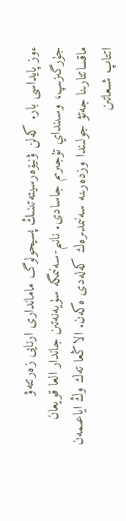ءوز پايداسى بار. كەلن ۋنيۆەرسيتەتىنىڭ پسيحولوگ ماماندارى ارنايى زەرتتەۋ جۇرگىزىپ، وسىنداي تۇجىرىم جاسادى. نانىم-سەنىمگە سۇيەنەتىن جاندار العا قويعان ماقساتتارىنا جەتۋ جولىندا وزدەرىنە سەنىمدىرەك كەلەدى ەكەن. الاڭعا تەك وڭ اياعىمەن اتتاپ شىعاتىن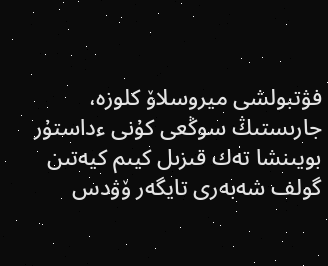فۋتبولشى ميروسلاۆ كلوزە، جارىستىڭ سوڭعى كۇنى ءداستۇر بويىنشا تەك قىزىل كيىم كيەتىن گولف شەبەرى تايگەر ۆۋدس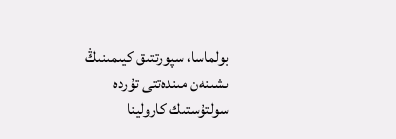بولماسا، سپورتتىق كيىمىنىڭ ىشىنەن مىندەتتى تۇردە سولتۇستىك كارولينا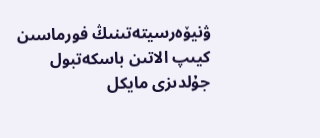ۋنيۆەرسيتەتىنىڭ فورماسىن كيىپ الاتىن باسكەتبول جۇلدىزى مايكل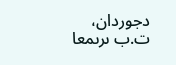دجوردان، ت.ب ىرىمعا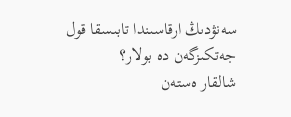سەنۋدىڭ ارقاسىندا تابىسقا قول جەتكىزگەن دە بولار؟
شالقار ەستەن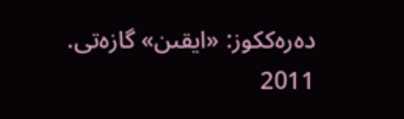دەرەككوز: «ايقىن» گازەتى. 2011